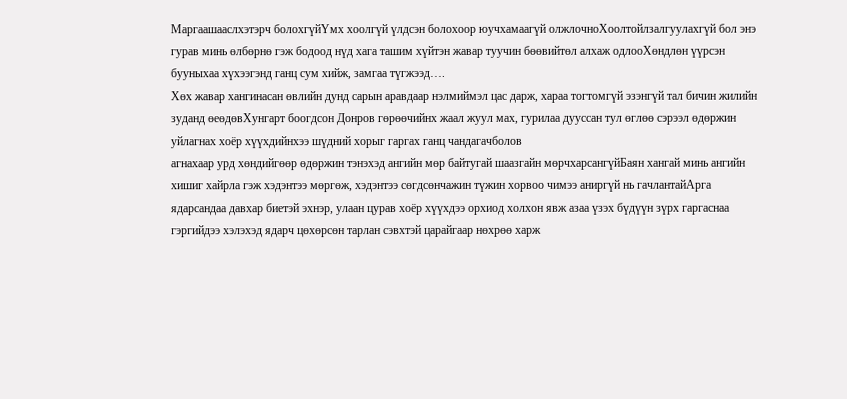Маргаашааслхэтэрч болохгүйҮмх хоолгүй үлдсэн болохоор юучхамаагүй олжлочноХоолтойлзалгуулахгүй бол энэ гурав минь өлбөрнө гэж бодоод нүд хага ташим хүйтэн жавар туучин бөөвийтөл алхаж одлооХөндлөн үүрсэн бууныхаа хүхээгэнд ганц сум хийж, замгаа түгжээд….
Хөх жавар хангинасан өвлийн дунд сарын аравдаар нэлмиймэл цас дарж, хараа тогтомгүй эзэнгүй тал бичин жилийн зуданд өеөдөвХунгарт боогдсон Донров гөрөөчийнх жаал жуул мах, гурилаа дууссан тул өглөө сэрээл өдөржин уйлагнах хоёр хүүхдийнхээ шүдний хорыг гаргах ганц чандагачболов
агнахаар урд хөндийгөөр өдөржин тэнэхэд ангийн мөр байтугай шаазгайн мөрчхарсангүйБаян хангай минь ангийн хишиг хайрла гэж хэдэнтээ мөргөж, хэдэнтээ сөгдсөнчажин түжин хорвоо чимээ аниргүй нь гачлантайАрга ядарсандаа давхар биетэй эхнэр, улаан цурав хоёр хүүхдээ орхиод холхон явж азаа үзэх бүдүүн зүрх гаргаснаа гэргийдээ хэлэхэд ядарч цөхөрсөн тарлан сэвхтэй царайгаар нөхрөө харж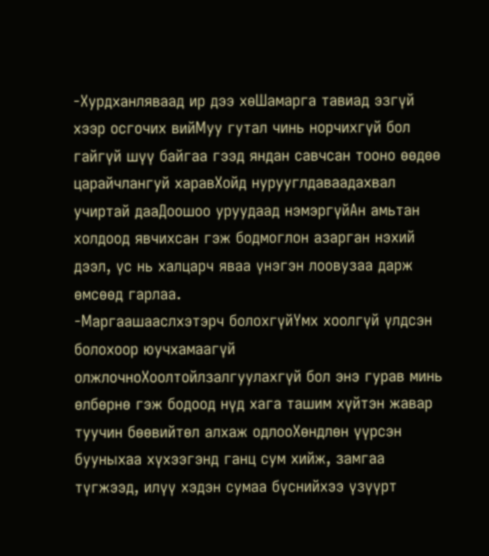-Хурдханляваад ир дээ хөШамарга тавиад эзгүй хээр осгочих вийМуу гутал чинь норчихгүй бол гайгүй шүү байгаа гээд яндан савчсан тооно өөдөө царайчлангуй харавХойд нурууглдаваадахвал учиртай дааДоошоо уруудаад нэмэргүйАн амьтан холдоод явчихсан гэж бодмоглон азарган нэхий дээл, үс нь халцарч яваа үнэгэн лоовузаа дарж өмсөөд гарлаа.
-Маргаашааслхэтэрч болохгүйҮмх хоолгүй үлдсэн болохоор юучхамаагүй олжлочноХоолтойлзалгуулахгүй бол энэ гурав минь өлбөрнө гэж бодоод нүд хага ташим хүйтэн жавар туучин бөөвийтөл алхаж одлооХөндлөн үүрсэн бууныхаа хүхээгэнд ганц сум хийж, замгаа түгжээд, илүү хэдэн сумаа бүснийхээ үзүүрт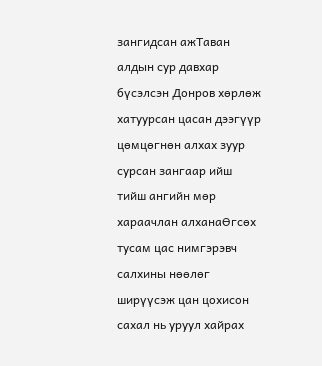зангидсан ажТаван алдын сур давхар бүсэлсэн Донров хөрлөж хатуурсан цасан дээгүүр цөмцөгнөн алхах зуур сурсан зангаар ийш тийш ангийн мөр хараачлан алханаӨгсөх тусам цас нимгэрэвч салхины нөөлөг ширүүсэж цан цохисон сахал нь уруул хайрах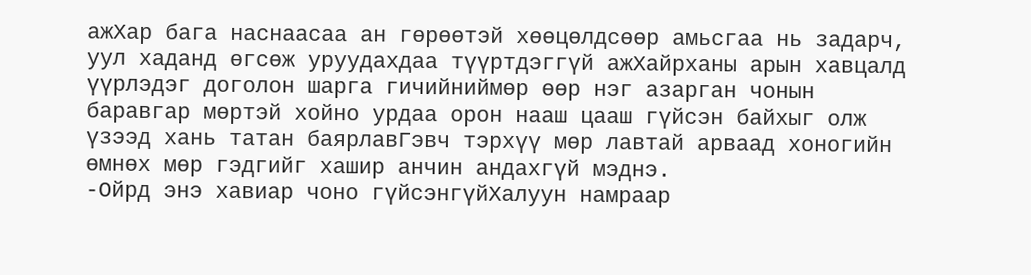ажХар бага наснаасаа ан гөрөөтэй хөөцөлдсөөр амьсгаа нь задарч, уул хаданд өгсөж уруудахдаа түүртдэггүй ажХайрханы арын хавцалд үүрлэдэг доголон шарга гичийниймөр өөр нэг азарган чонын баравгар мөртэй хойно урдаа орон нааш цааш гүйсэн байхыг олж үзээд хань татан баярлавГэвч тэрхүү мөр лавтай арваад хоногийн өмнөх мөр гэдгийг хашир анчин андахгүй мэднэ.
-Ойрд энэ хавиар чоно гүйсэнгүйХалуун намраар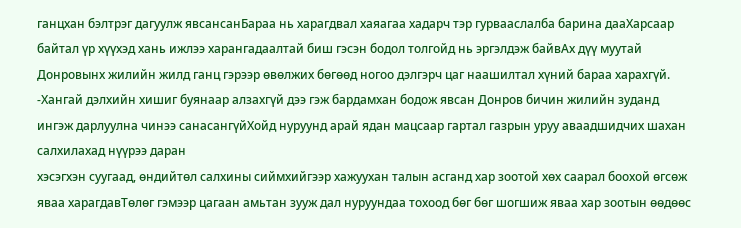ганцхан бэлтрэг дагуулж явсансанБараа нь харагдвал хаяагаа хадарч тэр гурвааслалба барина дааХарсаар байтал үр хүүхэд хань ижлээ харангадаалтай биш гэсэн бодол толгойд нь эргэлдэж байвАх дүү муутай Донровынх жилийн жилд ганц гэрээр өвөлжих бөгөөд ногоо дэлгэрч цаг наашилтал хүний бараа харахгүй.
-Хангай дэлхийн хишиг буянаар алзахгүй дээ гэж бардамхан бодож явсан Донров бичин жилийн зуданд ингэж дарлуулна чинээ санасангүйХойд нуруунд арай ядан мацсаар гартал газрын уруу аваадшидчих шахан салхилахад нүүрээ даран
хэсэгхэн суугаад, өндийтөл салхины сиймхийгээр хажуухан талын асганд хар зоотой хөх саарал боохой өгсөж яваа харагдавТөлөг гэмээр цагаан амьтан зууж дал нуруундаа тохоод бөг бөг шогшиж яваа хар зоотын өөдөөс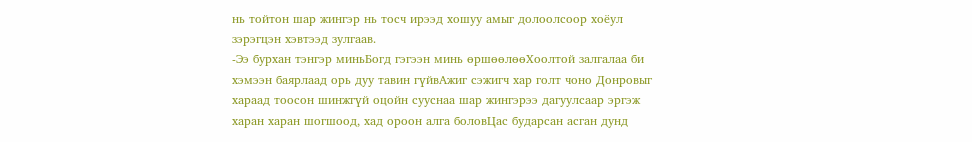нь тойтон шар жингэр нь тосч ирээд хошуу амыг долоолсоор хоёул зэрэгцэн хэвтээд зулгаав.
-Ээ бурхан тэнгэр миньБогд гэгээн минь өршөөлөөХоолтой залгалаа би хэмээн баярлаад орь дуу тавин гүйвАжиг сэжигч хар голт чоно Донровыг хараад тоосон шинжгүй оцойн сууснаа шар жингэрээ дагуулсаар эргэж харан харан шогшоод, хад ороон алга боловЦас бударсан асган дунд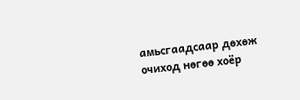амьсгаадсаар дөхөж очиход нөгөө хоёр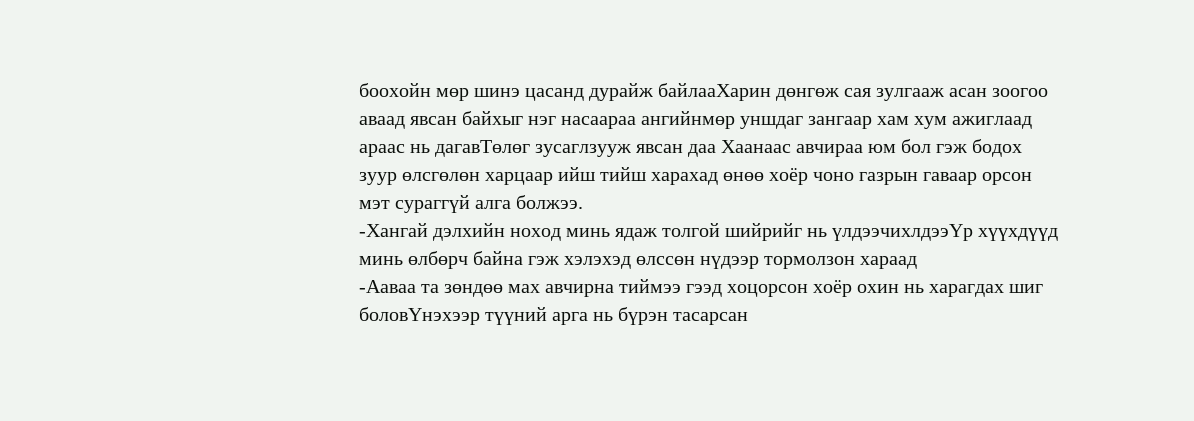боохойн мөр шинэ цасанд дурайж байлааХарин дөнгөж сая зулгааж асан зоогоо аваад явсан байхыг нэг насаараа ангийнмөр уншдаг зангаар хам хум ажиглаад араас нь дагавТөлөг зусаглзууж явсан даа Хаанаас авчираа юм бол гэж бодох зуур өлсгөлөн харцаар ийш тийш харахад өнөө хоёр чоно газрын гаваар орсон мэт сураггүй алга болжээ.
-Хангай дэлхийн ноход минь ядаж толгой шийрийг нь үлдээчихлдээҮр хүүхдүүд минь өлбөрч байна гэж хэлэхэд өлссөн нүдээр тормолзон хараад
-Ааваа та зөндөө мах авчирна тиймээ гээд хоцорсон хоёр охин нь харагдах шиг боловҮнэхээр түүний арга нь бүрэн тасарсан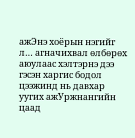ажЭнэ хоёрын нэгийг л… агначихвал өлбөрөх аюулаас хэлтэрнэ дээ гэсэн харгис бодол цээжинд нь давхар уугих ажУржнангийн цаад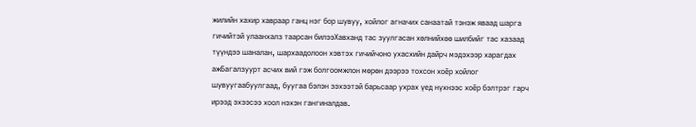жилийн хахир хавраар ганц нэг бор шувуу, хойлог агначих санаатай тэнэж яваад шарга гичийтэй улаанхалз таарсан билээХавханд тас зуулгасан хөлнийхөө шилбийг тас хазаад түүндээ шаналан, шархаадолоон хэвтэх гичийчоно ухасхийн дайрч мэдэхээр харагдах ажБагалзуурт асчих вий гэж болгоомжлон мөрөн дээрээ тохсон хоёр хойлог шувуугаабуулгаад, буугаа бэлэн зэхээтэй барьсаар ухрах үед нүхнээс хоёр бэлтрэг гарч ирээд эхээсээ хоол нэхэн гангиналдав.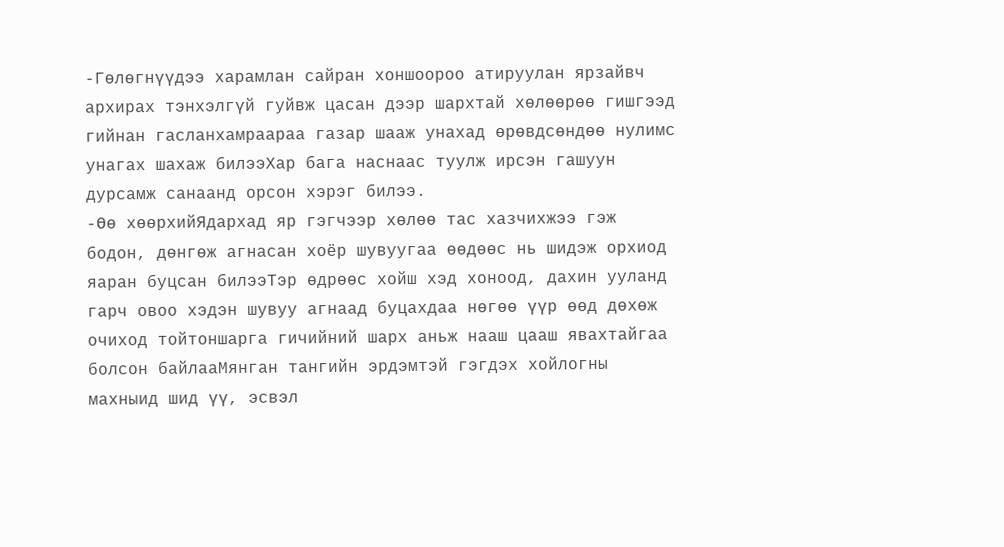-Гөлөгнүүдээ харамлан сайран хоншоороо атируулан ярзайвч архирах тэнхэлгүй гуйвж цасан дээр шархтай хөлөөрөө гишгээд гийнан гасланхамраараа газар шааж унахад өрөвдсөндөө нулимс унагах шахаж билээХар бага наснаас туулж ирсэн гашуун дурсамж санаанд орсон хэрэг билээ.
-Өө хөөрхийЯдархад яр гэгчээр хөлөө тас хазчихжээ гэж бодон, дөнгөж агнасан хоёр шувуугаа өөдөөс нь шидэж орхиод яаран буцсан билээТэр өдрөөс хойш хэд хоноод, дахин ууланд гарч овоо хэдэн шувуу агнаад буцахдаа нөгөө үүр өөд дөхөж очиход тойтоншарга гичийний шарх аньж нааш цааш явахтайгаа болсон байлааМянган тангийн эрдэмтэй гэгдэх хойлогны махныид шид үү, эсвэл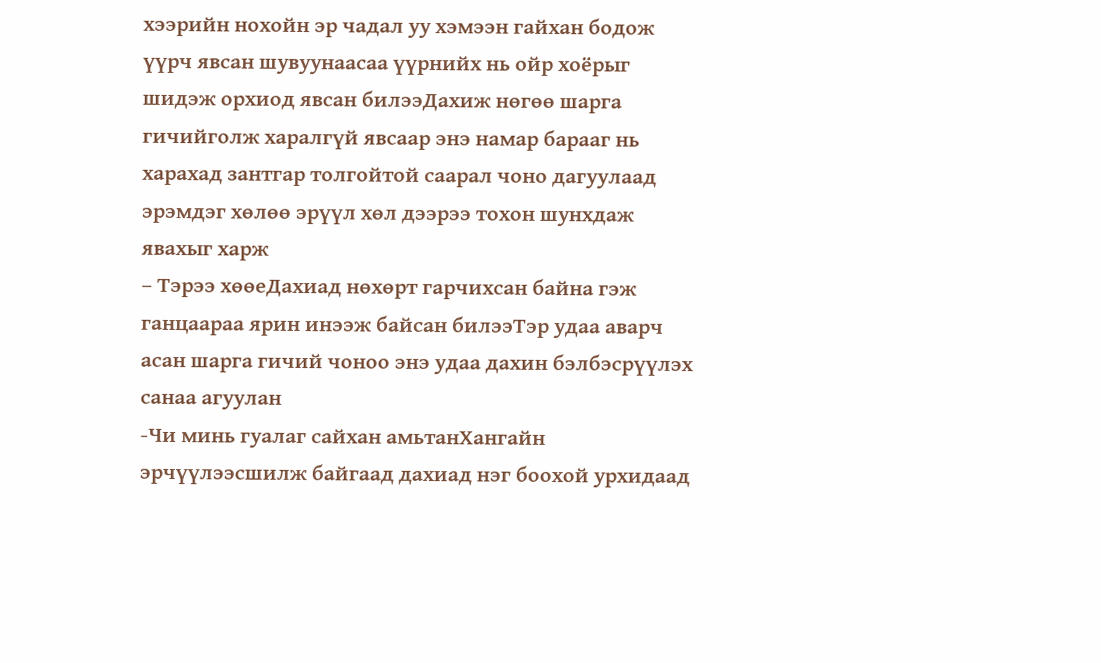хээрийн нохойн эр чадал уу хэмээн гайхан бодож үүрч явсан шувуунаасаа үүрнийх нь ойр хоёрыг шидэж орхиод явсан билээДахиж нөгөө шарга гичийголж харалгүй явсаар энэ намар барааг нь харахад зантгар толгойтой саарал чоно дагуулаад эрэмдэг хөлөө эрүүл хөл дээрээ тохон шунхдаж явахыг харж
– Тэрээ хөөеДахиад нөхөрт гарчихсан байна гэж ганцаараа ярин инээж байсан билээТэр удаа аварч асан шарга гичий чоноо энэ удаа дахин бэлбэсрүүлэх санаа агуулан
-Чи минь гуалаг сайхан амьтанХангайн эрчүүлээсшилж байгаад дахиад нэг боохой урхидаад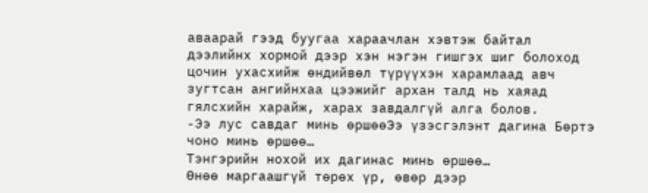аваарай гээд буугаа хараачлан хэвтэж байтал
дээлийнх хормой дээр хэн нэгэн гишгэх шиг болоход цочин ухасхийж өндийвөл түрүүхэн харамлаад авч зугтсан ангийнхаа цээжийг архан талд нь хаяад гялсхийн харайж, харах завдалгүй алга болов.
-Ээ лус савдаг минь өршөөЭэ үзэсгэлэнт дагина Бөртэ чоно минь өршөө…
Тэнгэрийн нохой их дагинас минь өршөө…
Өнөө маргаашгүй төрөх үр, өвөр дээр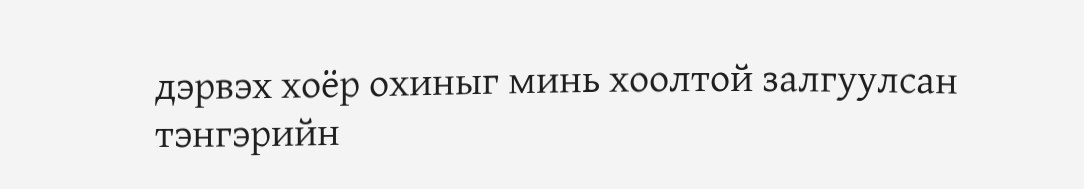дэрвэх хоёр охиныг минь хоолтой залгуулсан тэнгэрийн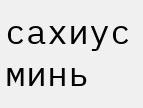сахиус минь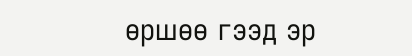өршөө гээд эр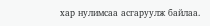хар нулимсаа асгаруулж байлаа.